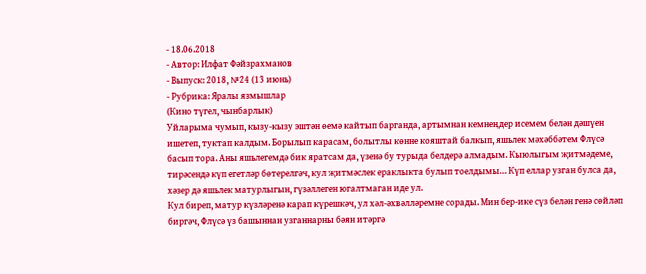- 18.06.2018
- Автор: Илфат Фәйзрахманов
- Выпуск: 2018, №24 (13 июнь)
- Рубрика: Яралы язмышлар
(Кино түгел, чынбарлык)
Уйларыма чумып, кызу-кызу эштән өемә кайтып барганда, артымнан кемнеңдер исемем белән дәшүен ишетеп, туктап калдым. Борылып карасам, болытлы көнне кояштай балкып, яшьлек мәхәббәтем Флүсә басып тора. Аны яшьлегемдә бик яратсам да, үзенә бу турыда белдерә алмадым. Кыюлыгым җитмәдеме, тирәсендә күп егетләр бөтерелгәч, кул җитмәслек ераклыкта булып тоелдымы… Күп еллар узган булса да, хәзер дә яшьлек матурлыгын, гүзәллеген югалтмаган иде ул.
Кул биреп, матур күзләренә карап күрешкәч, ул хәл-әхвәлләремне сорады. Мин бер-ике сүз белән генә сөйләп биргәч, Флүсә үз башыннан узганнарны бәян итәргә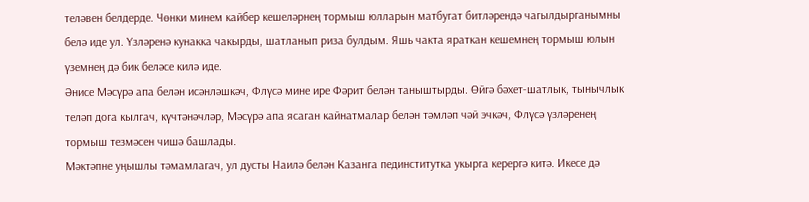теләвен белдерде. Чөнки минем кайбер кешеләрнең тормыш юлларын матбугат битләрендә чагылдырганымны белә иде ул. Үзләренә кунакка чакырды, шатланып риза булдым. Яшь чакта яраткан кешемнең тормыш юлын үземнең дә бик беләсе килә иде.
Әнисе Мәсүрә апа белән исәнләшкәч, Флүсә мине ире Фәрит белән таныштырды. Өйгә бәхет-шатлык, тынычлык теләп дога кылгач, күчтәнәчләр, Мәсүрә апа ясаган кайнатмалар белән тәмләп чәй эчкәч, Флүсә үзләренең тормыш тезмәсен чишә башлады.
Мәктәпне уңышлы тәмамлагач, ул дусты Наилә белән Казанга пединститутка укырга керергә китә. Икесе дә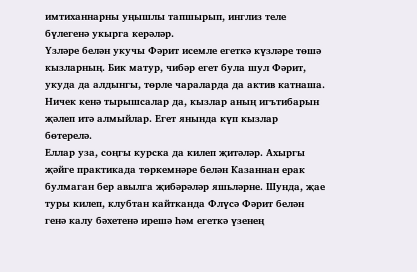имтиханнарны уңышлы тапшырып, инглиз теле бүлегенә укырга керәләр.
Үзләре белән укучы Фәрит исемле егеткә күзләре төшә кызларның. Бик матур, чибәр егет була шул Фәрит, укуда да алдынгы, төрле чараларда да актив катнаша. Ничек кенә тырышсалар да, кызлар аның игътибарын җәлеп итә алмыйлар. Егет янында күп кызлар бөтерелә.
Еллар уза, соңгы курска да килеп җитәләр. Ахыргы җәйге практикада төркемнәре белән Казаннан ерак булмаган бер авылга җибәрәләр яшьләрне. Шунда, җае туры килеп, клубтан кайтканда Флүсә Фәрит белән генә калу бәхетенә ирешә һәм егеткә үзенең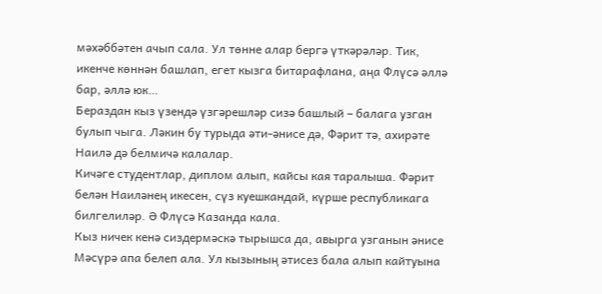мәхәббәтен ачып сала. Ул төнне алар бергә үткәрәләр. Тик, икенче көннән башлап, егет кызга битарафлана, аңа Флүсә әллә бар, әллә юк…
Бераздан кыз үзендә үзгәрешләр сизә башлый – балага узган булып чыга. Ләкин бу турыда әти-әнисе дә, Фәрит тә, ахирәте Наилә дә белмичә калалар.
Кичәге студентлар, диплом алып, кайсы кая таралыша. Фәрит белән Наиләнең икесен, сүз куешкандай, күрше республикага билгелиләр. Ә Флүсә Казанда кала.
Кыз ничек кенә сиздермәскә тырышса да, авырга узганын әнисе Мәсүрә апа белеп ала. Ул кызының әтисез бала алып кайтуына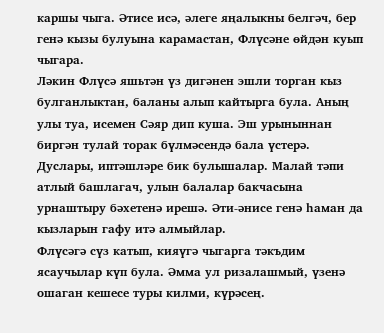каршы чыга. Әтисе исә, әлеге яңалыкны белгәч, бер генә кызы булуына карамастан, Флүсәне өйдән куып чыгара.
Ләкин Флүсә яшьтән үз дигәнен эшли торган кыз булганлыктан, баланы алып кайтырга була. Аның улы туа, исемен Сәяр дип куша. Эш урыныннан биргән тулай торак бүлмәсендә бала үстерә. Дуслары, иптәшләре бик булышалар. Малай тәпи атлый башлагач, улын балалар бакчасына урнаштыру бәхетенә ирешә. Әти-әнисе генә һаман да кызларын гафу итә алмыйлар.
Флүсәгә сүз катып, кияүгә чыгарга тәкъдим ясаучылар күп була. Әмма ул ризалашмый, үзенә ошаган кешесе туры килми, күрәсең.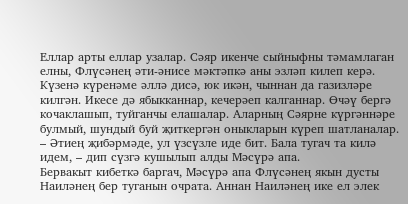Еллар арты еллар узалар. Сәяр икенче сыйныфны тәмамлаган елны, Флүсәнең әти-әнисе мәктәпкә аны эзләп килеп керә. Күзенә күренәме әллә дисә, юк икән, чыннан да газизләре килгән. Икесе дә ябыкканнар, кечерәеп калганнар. Өчәү бергә кочаклашып, туйганчы елашалар. Аларның Сәярне күргәннәре булмый, шундый буй җиткергән оныкларын күреп шатланалар.
– Әтиең җибәрмәде, ул үзсүзле иде бит. Бала тугач та килә идем, – дип сүзгә кушылып алды Мәсүрә апа.
Бервакыт кибеткә баргач, Мәсүрә апа Флүсәнең якын дусты Наиләнең бер туганын очрата. Аннан Наиләнең ике ел элек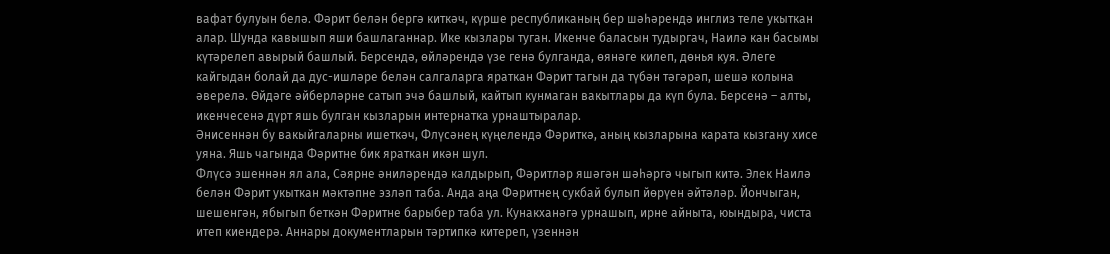вафат булуын белә. Фәрит белән бергә киткәч, күрше республиканың бер шәһәрендә инглиз теле укыткан алар. Шунда кавышып яши башлаганнар. Ике кызлары туган. Икенче баласын тудыргач, Наилә кан басымы күтәрелеп авырый башлый. Берсендә, өйләрендә үзе генә булганда, өянәге килеп, дөнья куя. Әлеге кайгыдан болай да дус-ишләре белән салгаларга яраткан Фәрит тагын да түбән тәгәрәп, шешә колына әверелә. Өйдәге әйберләрне сатып эчә башлый, кайтып кунмаган вакытлары да күп була. Берсенә – алты, икенчесенә дүрт яшь булган кызларын интернатка урнаштыралар.
Әнисеннән бу вакыйгаларны ишеткәч, Флүсәнең күңелендә Фәриткә, аның кызларына карата кызгану хисе уяна. Яшь чагында Фәритне бик яраткан икән шул.
Флүсә эшеннән ял ала, Сәярне әниләрендә калдырып, Фәритләр яшәгән шәһәргә чыгып китә. Элек Наилә белән Фәрит укыткан мәктәпне эзләп таба. Анда аңа Фәритнең сукбай булып йөрүен әйтәләр. Йончыган, шешенгән, ябыгып беткән Фәритне барыбер таба ул. Кунакханәгә урнашып, ирне айныта, юындыра, чиста итеп киендерә. Аннары документларын тәртипкә китереп, үзеннән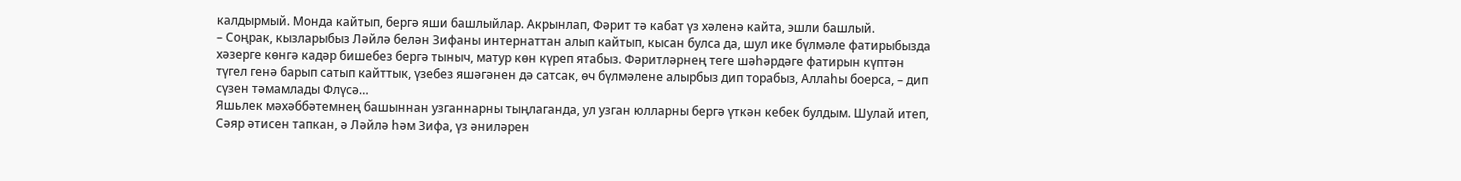калдырмый. Монда кайтып, бергә яши башлыйлар. Акрынлап, Фәрит тә кабат үз хәленә кайта, эшли башлый.
– Соңрак, кызларыбыз Ләйлә белән Зифаны интернаттан алып кайтып, кысан булса да, шул ике бүлмәле фатирыбызда хәзерге көнгә кадәр бишебез бергә тыныч, матур көн күреп ятабыз. Фәритләрнең теге шәһәрдәге фатирын күптән түгел генә барып сатып кайттык, үзебез яшәгәнен дә сатсак, өч бүлмәлене алырбыз дип торабыз, Аллаһы боерса, – дип сүзен тәмамлады Флүсә…
Яшьлек мәхәббәтемнең башыннан узганнарны тыңлаганда, ул узган юлларны бергә үткән кебек булдым. Шулай итеп, Сәяр әтисен тапкан, ә Ләйлә һәм Зифа, үз әниләрен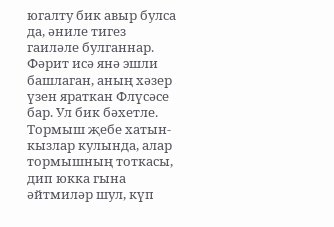югалту бик авыр булса да, әниле тигез гаиләле булганнар. Фәрит исә янә эшли башлаган, аның хәзер үзен яраткан Флүсәсе бар. Ул бик бәхетле.
Тормыш җебе хатын-кызлар кулында, алар тормышның тоткасы, дип юкка гына әйтмиләр шул, күп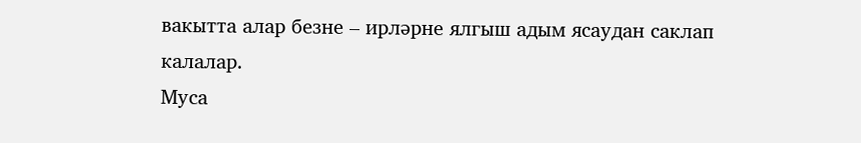вакытта алар безне – ирләрне ялгыш адым ясаудан саклап калалар.
Муса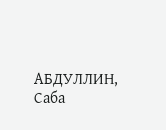АБДУЛЛИН,
Саба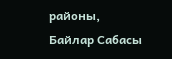районы, Байлар Сабасы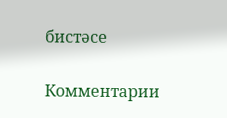бистәсе

Комментарии